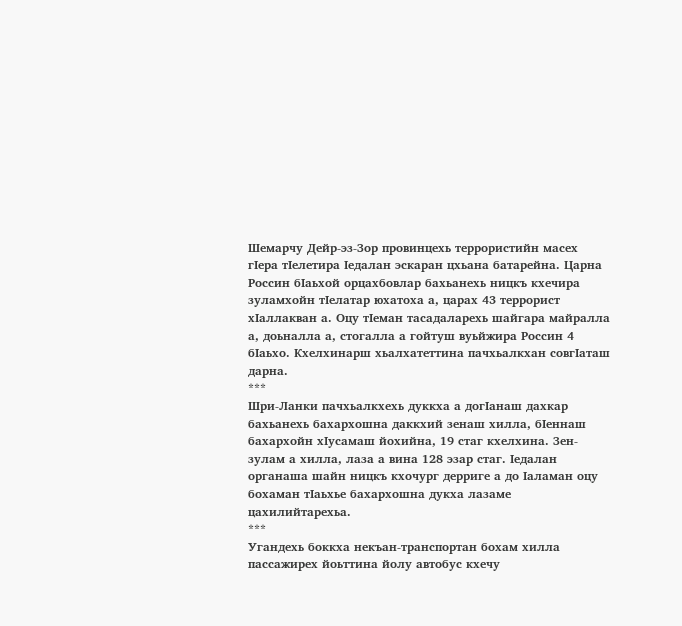Шемарчу Дейр-эз-Зор провинцехь террористийн масех гIера тIелетира Iедалан эскаран цхьана батарейна. Царна Россин бIаьхой орцахбовлар бахьанехь ницкъ кхечира зуламхойн тIелатар юхатоха а, царах 43 террорист хIаллакван а. Оцу тIеман тасадаларехь шайгара майралла а, доьналла а, стогалла а гойтуш вуьйжира Россин 4 бIаьхо. Кхелхинарш хьалхатеттина пачхьалкхан совгIаташ дарна.
***
Шри-Ланки пачхьалкхехь дуккха а догIанаш дахкар бахьанехь бахархошна даккхий зенаш хилла, бIеннаш бахархойн хIусамаш йохийна, 19 стаг кхелхина. Зен-зулам а хилла, лаза а вина 128 эзар стаг. Iедалан органаша шайн ницкъ кхочург дерриге а до Iаламан оцу бохаман тIаьхье бахархошна дукха лазаме цахилийтарехьа.
***
Угандехь боккха некъан-транспортан бохам хилла пассажирех йоьттина йолу автобус кхечу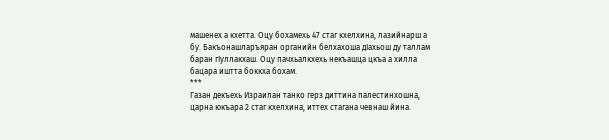машенех а кхетта. Оцу бохамехь 47 стаг кхелхина, лазийнарш а бу. Бакъонашларъяран органийн белхахоша дIахьош ду таллам баран гIуллакхаш. Оцу пачхьалкхехь некъашца цкъа а хилла бацара иштта боккха бохам.
***
Газан декъехь Израилан танко герз диттина палестинхошна, царна юкъара 2 стаг кхелхина, иттех стагана чевнаш йина.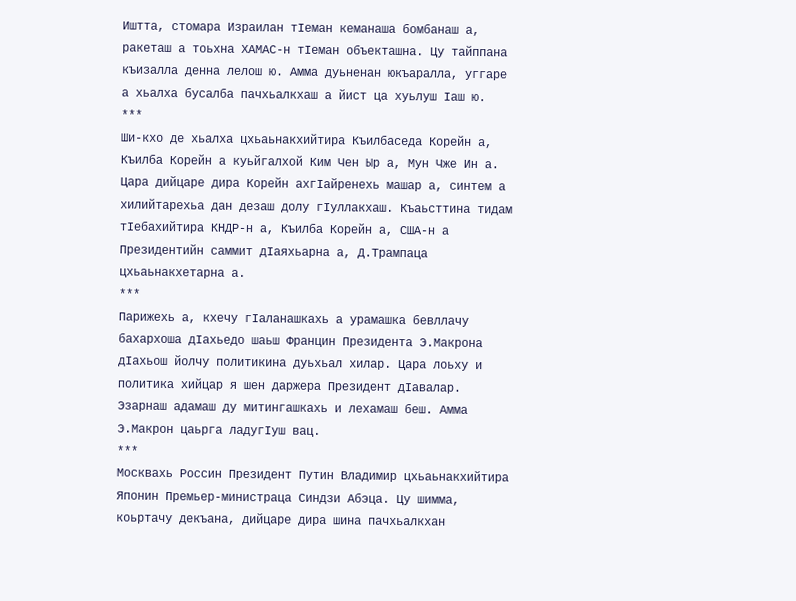Иштта, стомара Израилан тIеман кеманаша бомбанаш а, ракеташ а тоьхна ХАМАС-н тIеман объекташна. Цу тайппана къизалла денна лелош ю. Амма дуьненан юкъаралла, уггаре а хьалха бусалба пачхьалкхаш а йист ца хуьлуш Iаш ю.
***
Ши-кхо де хьалха цхьаьнакхийтира Къилбаседа Корейн а, Къилба Корейн а куьйгалхой Ким Чен Ыр а, Мун Чже Ин а. Цара дийцаре дира Корейн ахгIайренехь машар а, синтем а хилийтарехьа дан дезаш долу гIуллакхаш. Къаьсттина тидам тIебахийтира КНДР-н а, Къилба Корейн а, США-н а Президентийн саммит дIаяхьарна а, Д.Трампаца цхьаьнакхетарна а.
***
Парижехь а, кхечу гIаланашкахь а урамашка бевллачу бахархоша дIахьедо шаьш Францин Президента Э.Макрона дIахьош йолчу политикина дуьхьал хилар. Цара лоьху и политика хийцар я шен даржера Президент дIавалар. Эзарнаш адамаш ду митингашкахь и лехамаш беш. Амма Э.Макрон цаьрга ладугIуш вац.
***
Москвахь Россин Президент Путин Владимир цхьаьнакхийтира Японин Премьер-министраца Синдзи Абэца. Цу шимма, коьртачу декъана, дийцаре дира шина пачхьалкхан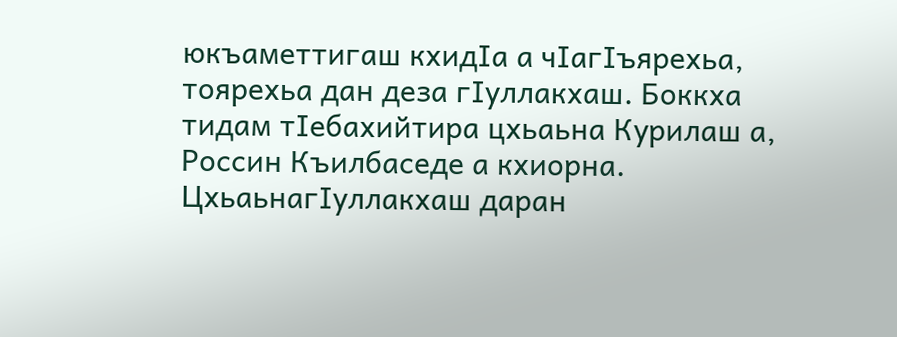юкъаметтигаш кхидIа а чIагIъярехьа, тоярехьа дан деза гIуллакхаш. Боккха тидам тIебахийтира цхьаьна Курилаш а, Россин Къилбаседе а кхиорна. ЦхьаьнагIуллакхаш даран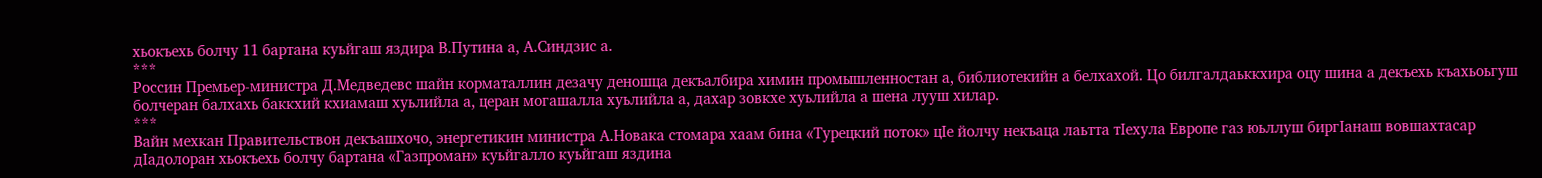хьокъехь болчу 11 бартана куьйгаш яздира В.Путина а, А.Синдзис а.
***
Россин Премьер-министра Д.Медведевс шайн корматаллин дезачу деношца декъалбира химин промышленностан а, библиотекийн а белхахой. Цо билгалдаьккхира оцу шина а декъехь къахьоьгуш болчеран балхахь баккхий кхиамаш хуьлийла а, церан могашалла хуьлийла а, дахар зовкхе хуьлийла а шена лууш хилар.
***
Вайн мехкан Правительствон декъашхочо, энергетикин министра А.Новака стомара хаам бина «Турецкий поток» цIе йолчу некъаца лаьтта тIехула Европе газ юьллуш биргIанаш вовшахтасар дIадолоран хьокъехь болчу бартана «Газпроман» куьйгалло куьйгаш яздина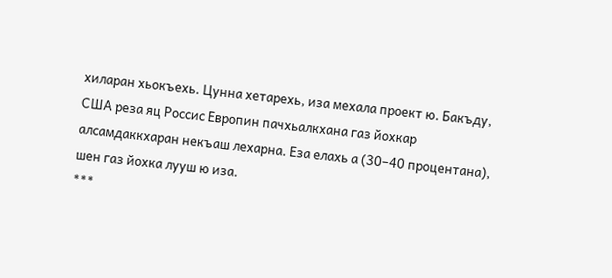хиларан хьокъехь. Цунна хетарехь, иза мехала проект ю. Бакъду, США реза яц Россис Европин пачхьалкхана газ йохкар алсамдаккхаран некъаш лехарна. Еза елахь а (30–40 процентана), шен газ йохка лууш ю иза.
***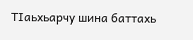ТIаьхьарчу шина баттахь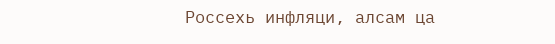Россехь инфляци, алсам ца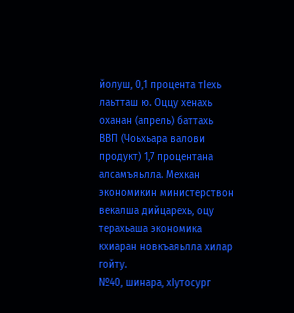йолуш, 0,1 процента тIехь лаьтташ ю. Оццу хенахь оханан (апрель) баттахь ВВП (Чоьхьара валови продукт) 1,7 процентана алсамъяьлла. Мехкан экономикин министерствон векалша дийцарехь, оцу терахьаша экономика кхиаран новкъаяьлла хилар гойту.
№40, шинара, хIутосург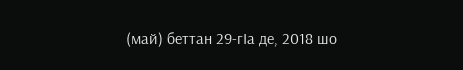(май) беттан 29-гIа де, 2018 шо